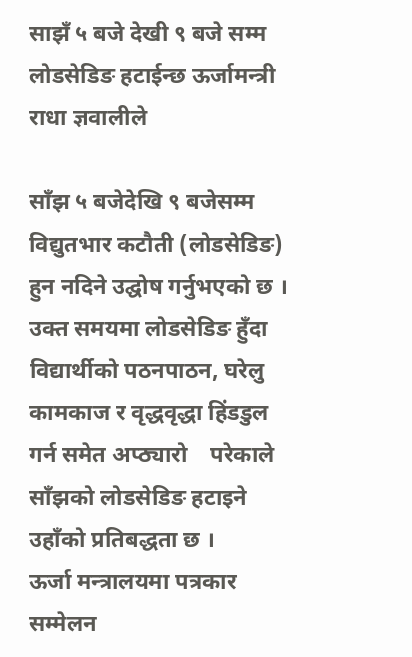साझँ ५ बजे देखी ९ बजे सम्म लोडसेडिङ हटाईन्छ ऊर्जामन्त्री राधा ज्ञवालीले

साँझ ५ बजेदेखि ९ बजेसम्म विद्युतभार कटौती (लोडसेडिङ) हुन नदिने उद्घोष गर्नुभएको छ । उक्त समयमा लोडसेडिङ हुँदा विद्यार्थीको पठनपाठन, घरेलु कामकाज र वृद्धवृद्धा हिंडडुल गर्न समेत अप्ठ्यारो    परेकाले साँझको लोडसेडिङ हटाइने उहाँको प्रतिबद्धता छ ।
ऊर्जा मन्त्रालयमा पत्रकार सम्मेलन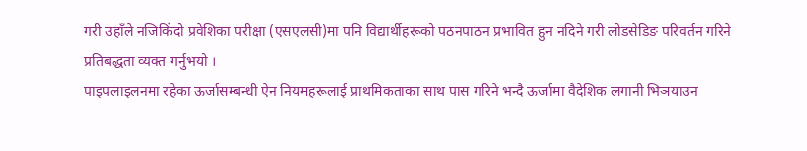गरी उहाँले नजिकिंदो प्रवेशिका परीक्षा (एसएलसी)मा पनि विद्यार्थीहरूको पठनपाठन प्रभावित हुन नदिने गरी लोडसेडिङ परिवर्तन गरिने प्रतिबद्धता व्यक्त गर्नुभयो ।
पाइपलाइलनमा रहेका ऊर्जासम्बन्धी ऐन नियमहरूलाई प्राथमिकताका साथ पास गरिने भन्दै ऊर्जामा वैदेशिक लगानी भिञयाउन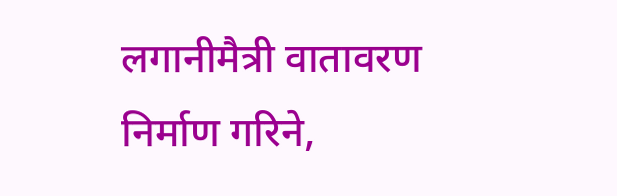लगानीमैत्री वातावरण निर्माण गरिने,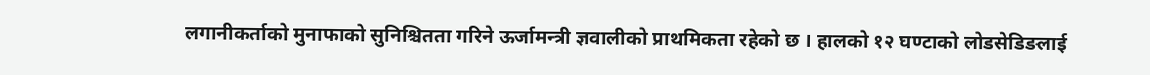लगानीकर्ताको मुनाफाको सुनिश्चितता गरिने ऊर्जामन्त्री ज्ञवालीको प्राथमिकता रहेको छ । हालको १२ घण्टाको लोडसेडिङलाई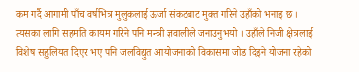कम गर्दै आगामी पाँच वर्षभित्र मुलुकलाई ऊर्जा संकटबाट मुक्त गरिने उहाँको भनाइ छ । त्यसका लागि सहमति कायम गरिने पनि मन्त्री ज्ञवालीले जनाउनुभयो । उहाँले निजी क्षेत्रलाई विशेष सहुलियत दिएर भए पनि जलविद्युत आयोजनाको विकासमा जोड दिइने योजना रहेको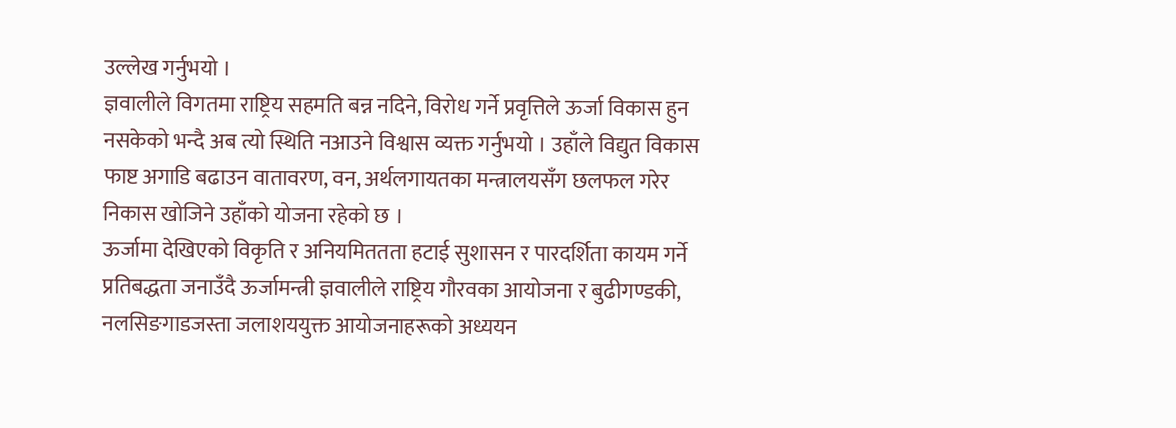उल्लेख गर्नुभयो ।
ज्ञवालीले विगतमा राष्ट्रिय सहमति बन्न नदिने, विरोध गर्ने प्रवृत्तिले ऊर्जा विकास हुन नसकेको भन्दै अब त्यो स्थिति नआउने विश्वास व्यक्त गर्नुभयो । उहाँले विद्युत विकास फाष्ट अगाडि बढाउन वातावरण, वन, अर्थलगायतका मन्त्रालयसँग छलफल गरेर निकास खोजिने उहाँको योजना रहेको छ ।
ऊर्जामा देखिएको विकृति र अनियमिततता हटाई सुशासन र पारदर्शिता कायम गर्ने प्रतिबद्धता जनाउँदै ऊर्जामन्त्री ज्ञवालीले राष्ट्रिय गौरवका आयोजना र बुढीगण्डकी, नलसिङगाडजस्ता जलाशययुक्त आयोजनाहरूको अध्ययन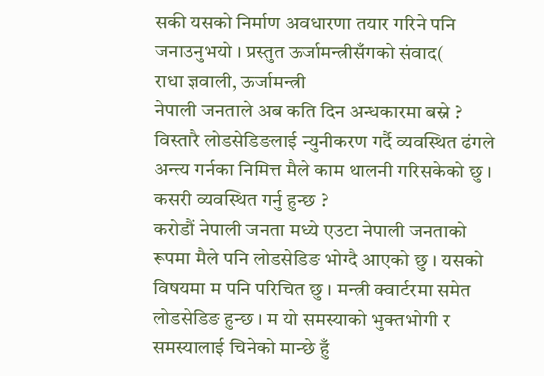सकी यसको निर्माण अवधारणा तयार गरिने पनि जनाउनुभयो । प्रस्तुत ऊर्जामन्त्रीसँगको संवाद(
राधा ज्ञवाली, ऊर्जामन्त्री
नेपाली जनताले अब कति दिन अन्धकारमा बस्ने ?
विस्तारै लोडसेडिङलाई न्युनीकरण गर्दै व्यवस्थित ढंगले अन्त्य गर्नका निमित्त मैले काम थालनी गरिसकेको छु ।
कसरी व्यवस्थित गर्नु हुन्छ ?
करोडौं नेपाली जनता मध्ये एउटा नेपाली जनताको रूपमा मैले पनि लोडसेडिङ भोग्दै आएको छु । यसको विषयमा म पनि परिचित छु । मन्त्री क्वार्टरमा समेत लोडसेडिङ हुन्छ । म यो समस्याको भुक्तभोगी र समस्यालाई चिनेको मान्छे हुँ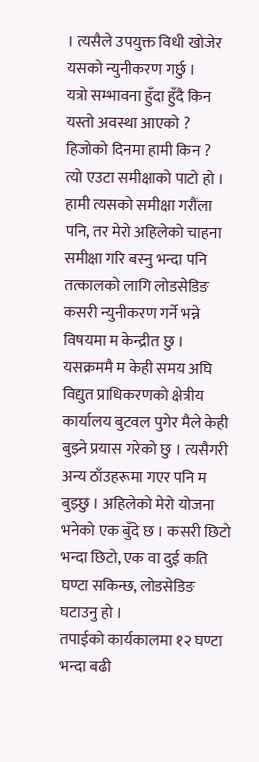। त्यसैले उपयुक्त विधी खोजेर यसको न्युनीकरण गर्छु ।
यत्रो सम्भावना हुँदा हुँदै किन यस्तो अवस्था आएको ?
हिजोको दिनमा हामी किन ?
त्यो एउटा समीक्षाको पाटो हो । हामी त्यसको समीक्षा गरौंला पनि, तर मेरो अहिलेको चाहना समीक्षा गरि बस्नु भन्दा पनि तत्कालको लागि लोडसेडिङ कसरी न्युनीकरण गर्ने भन्ने विषयमा म केन्द्रीत छु ।  यसक्रममै म केही समय अघि विद्युत प्राधिकरणको क्षेत्रीय कार्यालय बुटवल पुगेर मैले केही बुझ्ने प्रयास गरेको छु । त्यसैगरी अन्य ठाँउहरूमा गएर पनि म बुझ्छु । अहिलेको मेरो योजना भनेको एक बुँदे छ । कसरी छिटो भन्दा छिटो, एक वा दुई कति घण्टा सकिन्छ, लोडसेडिङ घटाउनु हो ।
तपाईको कार्यकालमा १२ घण्टा भन्दा बढी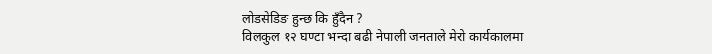लोडसेडिङ हुन्छ कि हुँदैन ?
विलकुल १२ घण्टा भन्दा बढी नेपाली जनताले मेरो कार्यकालमा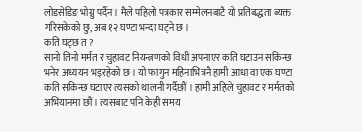लोडसेडिङ भोग्नु पर्दैन । मैले पहिलो पत्रकार सम्मेलनबाटै यो प्रतिबद्धता ब्यक्त गरिसकेको छु, अब १२ घण्टा भन्दा घट्ने छ ।
कति घट्छ त ?
सानो तिनो मर्मत र चुहावट नियन्त्रणको विधी अपनाएर कति घटाउन सकिन्छ भनेर अध्ययन भइरहेको छ । यो फागुन महिनाभित्रनै हामी आधा वा एक घण्टा कति सकिन्छ घटाएर त्यसको थालनी गर्दैछौं । हामी अहिले चुहावट र मर्मतको अभियानमा छौं । त्यसबाट पनि केही समय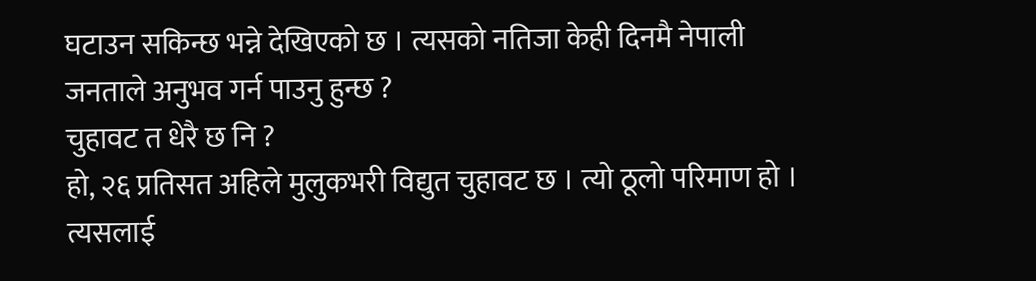घटाउन सकिन्छ भन्ने देखिएको छ । त्यसको नतिजा केही दिनमै नेपाली जनताले अनुभव गर्न पाउनु हुन्छ ?
चुहावट त धेरै छ नि ?
हो, २६ प्रतिसत अहिले मुलुकभरी विद्युत चुहावट छ । त्यो ठूलो परिमाण हो । त्यसलाई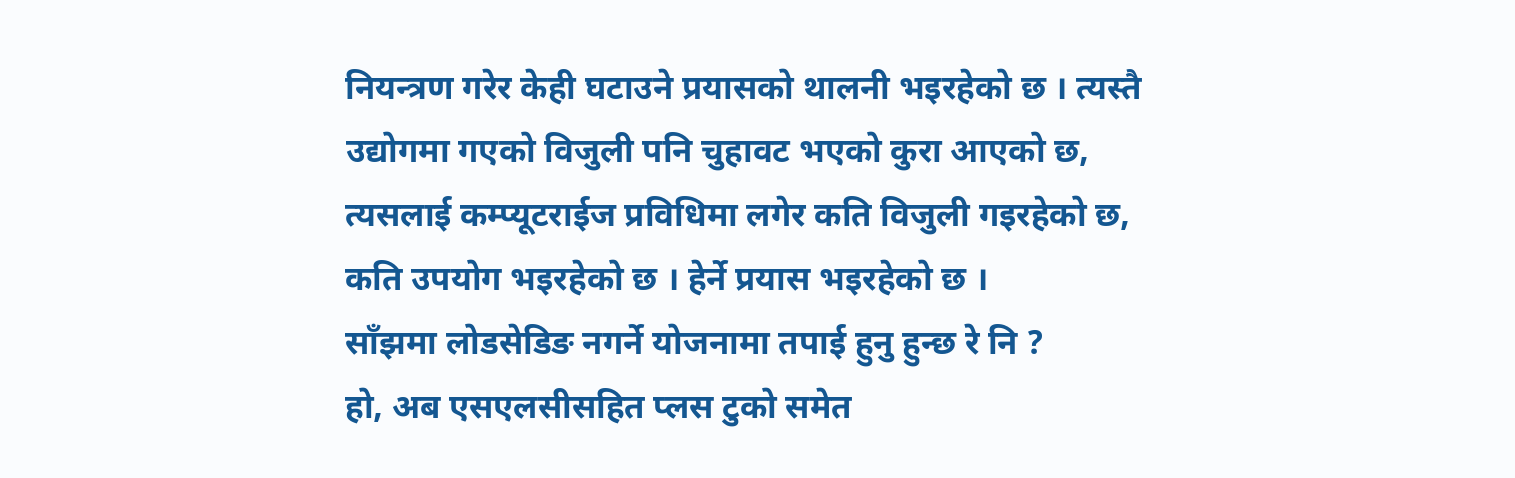नियन्त्रण गरेर केही घटाउने प्रयासको थालनी भइरहेको छ । त्यस्तै उद्योगमा गएको विजुली पनि चुहावट भएको कुरा आएको छ, त्यसलाई कम्प्यूटराईज प्रविधिमा लगेर कति विजुली गइरहेको छ, कति उपयोग भइरहेको छ । हेर्ने प्रयास भइरहेको छ ।
साँझमा लोडसेडिङ नगर्ने योजनामा तपाई हुनु हुन्छ रे नि ?
हो, अब एसएलसीसहित प्लस टुको समेत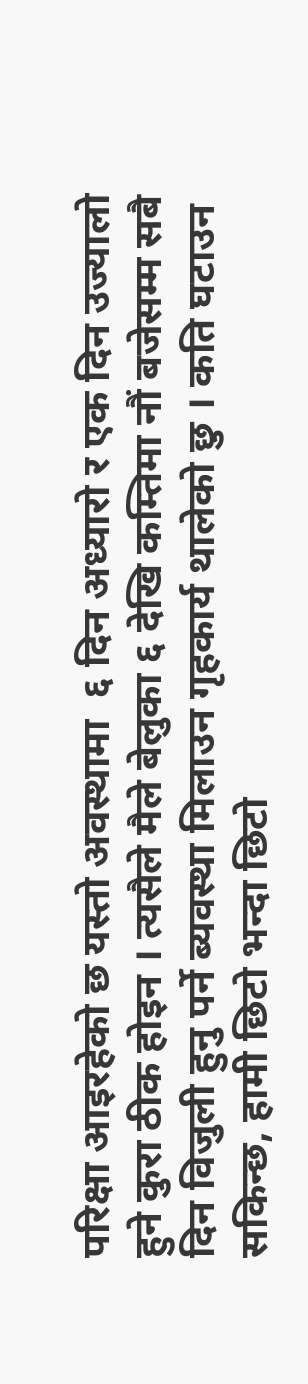परिक्षा आइरहेको छ यस्तो अवस्थामा  ६ दिन अध्यारो र एक दिन उज्यालो हुने कुरा ठीक होइन । त्यसैले मैले बेलुका ६ देखि कम्तिमा नौं बजेसम्म सबै दिन विजुली हुनु पर्ने ब्यवस्था मिलाउन गृहकार्य थालेको छु । कति घटाउन सकिन्छ, हामी छिटो भन्दा छिटो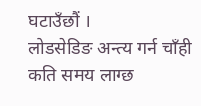घटाउँछौं ।
लोडसेडिङ अन्त्य गर्न चाँही कति समय लाग्छ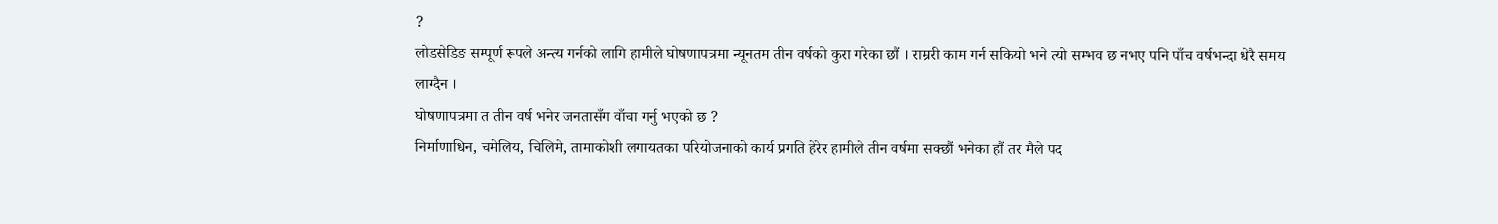?
लोडसेडिङ सम्पूर्ण रूपले अन्त्य गर्नको लागि हामीले घोषणापत्रमा न्यूनतम तीन वर्षको कुरा गरेका छौं । राम्ररी काम गर्न सकियो भने त्यो सम्भव छ नभए पनि पाँच वर्षभन्दा धेरै समय लाग्दैन ।
घोषणापत्रमा त तीन वर्ष भनेर जनतासँग वाँचा गर्नु भएको छ ?
निर्माणाधिन, चमेलिय, चिलिमे, तामाकोशी लगायतका परियोजनाको कार्य प्रगति हेरेर हामीले तीन वर्षमा सक्छौं भनेका हौं तर मैले पद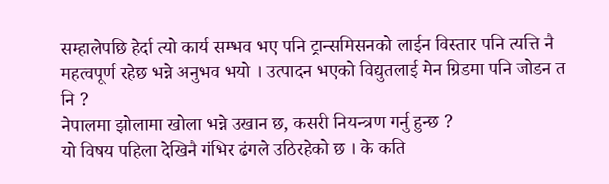सम्हालेपछि हेर्दा त्यो कार्य सम्भव भए पनि ट्रान्समिसनको लाईन विस्तार पनि त्यत्ति नै महत्वपूर्ण रहेछ भन्ने अनुभव भयो । उत्पादन भएको विद्युतलाई मेन ग्रिडमा पनि जोडन त नि ?
नेपालमा झोलामा खोला भन्ने उखान छ, कसरी नियन्त्रण गर्नु हुन्छ ?
यो विषय पहिला देखिनै गंभिर ढंगले उठिरहेको छ । के कति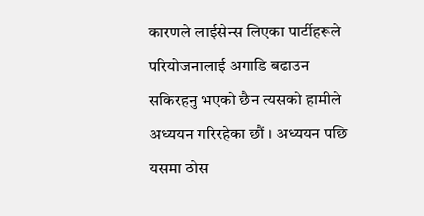कारणले लाईसेन्स लिएका पार्टीहरूले परियोजनालाई अगाडि बढाउन सकिरहनु भएको छैन त्यसको हामीले अध्ययन गरिरहेका छौं । अध्ययन पछि यसमा ठोस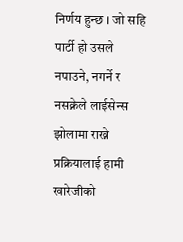निर्णय हुन्छ । जो सहि पार्टी हो उसले नपाउने, नगर्ने र नसक्नेले लाईसेन्स झोलामा राख्ने प्रक्रियालाई हामी खारेजीको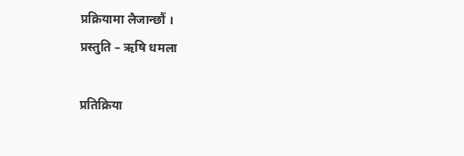प्रक्रियामा लैजान्छौं ।
प्रस्तुति – ऋषि धमला

प्रतिक्रिया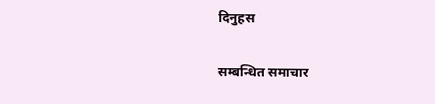दिनुहस

सम्बन्धित समाचार